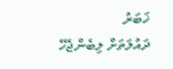ޚަބަރު
ދައުލަތަށް ލިބެންޖެހޭ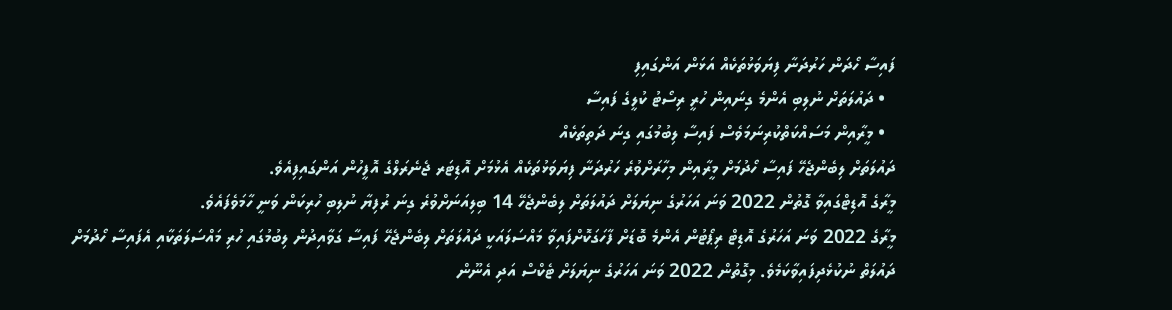ފައިސާ ހޯދަން ހަރުދަނާ ފިޔަވަޅުތަކެއް އަޅަން އަންގައިފި
  • ދައުލަތަށް ނުލިބި އެންމެ ގިނައިން ހުރީ ރިސޯޓު ކުލީގެ ފައިސާ
  • މީރާއިން މަސައްކަތްކުރިނަމަވެސް ފައިސާ ލިބުމުގައި ގިނަ ދަތިތަކެއް
ދައުލަތަށް ލިބެންޖެހޭ ފައިސާ ހޯދުމަށް މީރާއިން މިހާރަށްވުރެ ހަރުދަނާ ފިޔަވަޅުތަކެއް އެޅުމަށް އޮޑިޓަރ ޖެނެރަލްގެ އޮފީހުން އަންގައިފިއެވެ.
މީރާގެ އޮޑިޓްގައިވާ ގޮތުން 2022 ވަނަ އަހަރުގެ ނިޔަލަށް ދައުލަތަށް ލިބެންޖެހޭ 14 ބިލިއަނަށްވުރެ ގިނަ ރުފިޔާ ނުލިބި ހުރިކަން ވަނީ ހާމަވެފައެވެ.
މީރާގެ 2022 ވަނަ އަހަރުގެ އޮޑިޓް ރިޕޯޓުން އެންމެ ބޮޑަށް ފާހަގަކޮށްފައިވާ މައްސަލައަކީ ދައުލަތަށް ލިބެންޖެހޭ ފައިސާ ގަވާއިދުން ލިބުމުގައި ހުރި މައްސަލަތަކާއި އެފައިސާ ހޯދުމަށް ދައުލަތް ނުކުޅެދިފައިވާކަމެވެ. މިގޮތުން 2022 ވަނަ އަހަރުގެ ނިޔަލަށް ޓެކްސް އަދި އެނޫން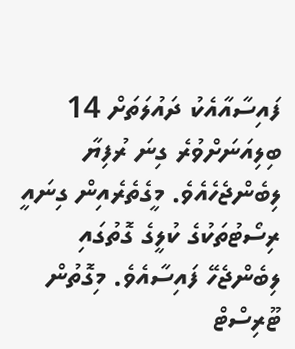ފައިސާއާއެކު ދައުލަތަށް 14 ބިލިއަނަށްވުރެ ގިނަ ރުފިޔާ ލިބެންޖެހެއެވެ. މީގެތެރެއިން ގިނައީ ރިސޯޓުތަކުގެ ކުލީގެ ގޮތުގައި ލިބެންޖެހޭ ފައިސާއެވެ. މިގޮތުން ޓޫރިސްޓް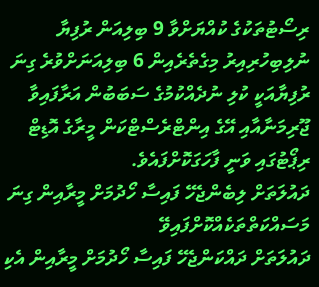ރިސޯޓުތަކުގެ ކުއްޔަށްވާ 9 ބިލިއަން ރުފިޔާ ނުލިބިހުރިއިރު މިގެތެރެއިން 6 ބިލިއަނަށްވުރެ ގިނަ ރުފިޔާއަކީ ކުލި ނުދެއްކުމުގެ ސަބަބުން އަރާފައިވާ ޖޫރިމަނާއާއި އޭގެ އިންޓްރެސްޓްކަން މީރާގެ އޮޑިޓް ރިޕޯޓުގައި ވަނީ ފާހަގަކޮށްފައެވެ.
ދައުލަތަށް ލިބެންޖެހޭ ފައިސާ ހޯދުމަށް މީރާއިން ގިނަ މަސައްކަތްތަކެއްކޮށްފައިވޭ
ދައުލަތަށް ދައްކަންޖެހޭ ފައިސާ ހޯދުމަށް މީރާއިން އެކި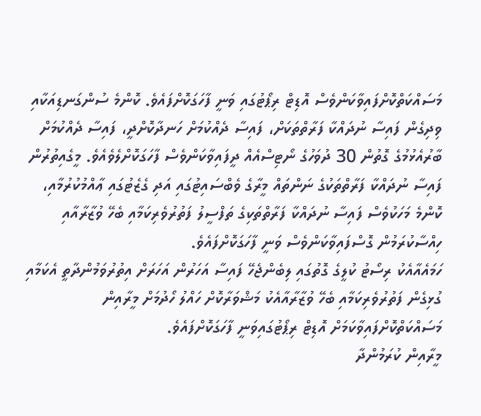މަސައްކަތްކޮށްފައިވާކަންވެސް އޮޑިޓް ރިޕޯޓުގައި ވަނީ ފާހަގަކޮށްފައެވެ. ކޮންމެ ސުންގަނޑިއަކާއި ވިދިގެން ފައިސާ ނުދައްކާ ފަރާތްތަކަށް، ފައިސާ ދެއްކުމަށް ހަނދާކޮށްދީ، ފައިސާ ދެއްކުމަށް ބާރުއެޅުމުގެ ގޮތުން 30 ދުވަހުގެ ނޯޓިސްއެއް ދީފައިވާކަންވެސް ފާހަގަކޮށްލެވެއެވެ. މީގެއިތުރުން ފައިސާ ނުދައްކާ ފަރާތްތަކުގެ ނަންތައް މީރާގެ ވެބްސައިޓުގައި އަދި ގެޒެޓުގައި ޢާއްމުކުރުމާއި، ކޮންމެ މަހަކުވެސް ފައިސާ ނުދައްކާ ފަރާތްތަކިގެ ތަފްސީލު ފަތުރުވެރިކަމާއި ބެހޭ ވުޒާރާއާއި ހިއްސާކުރަމުން ގޮސްފައިވާކަންވެސް ވަނީ ފާހަގަކޮށްފައެވެ.
ހަމައެއާއެކު ރިސޯޓު ކުލީގެ ގޮތުގައި ލިބެންޖެހޭ ފައިސާ އަހަރުން އަހަރަށް އިތުރުވަމުންދާތީ އެކަމާއި ގުޅިގެން ފަތުރުވެރިކަމާއި ބެހޭ ވުޒާރާއާއެކު މަޝްވަރާކޮށް ހައްލު ހޯދުމަށް މީރާއިން މަސައްކަތްކޮށްފައިވާކަމަށް އޮޑިޓް ރިޕޯޓުގައިވަނީ ފާހަގަކޮށްފައެވެ.
މީރާއިން ކުރަމުންދާ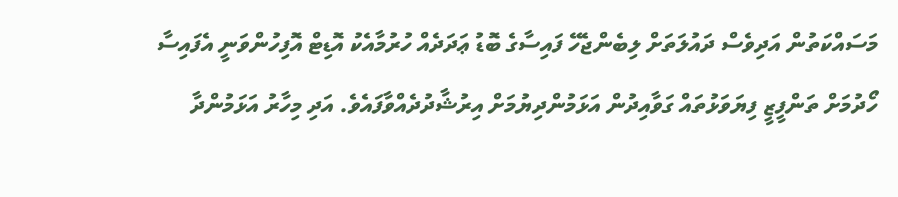މަސައްކަތުން އަދިވެސް ދައުލަތަށް ލިބެންޖެހޭ ފައިސާގެ ބޮޑު ޢަދަދެއް ހުރުމާއެކު އޮޑިޓް އޮފިހުންވަނީ އެފައިސާ ހޯދުމަށް ތަންފީޒީ ފިޔަވަޅުތައް ގަވާއިދުން އަޅަމުންދިޔުމަށް އިރުޝާދުދެއްވާފައެވެ. އަދި މިހާރު އަޅަމުންދާ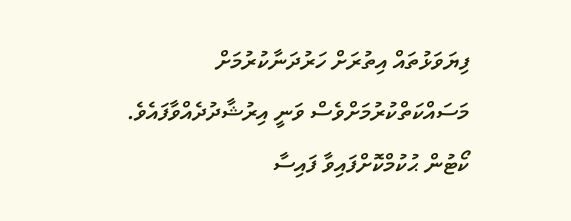ފިޔަވަޅުތައް އިތުރަށް ހަރުދަނާކުރުމަށް މަސައްކަތްކުރުމަށްވެސް ވަނީ އިރުޝާދުދެއްވާފައެވެ.
ކޯޓުން ޙުކުމްކޮށްފައިވާ ފައިސާ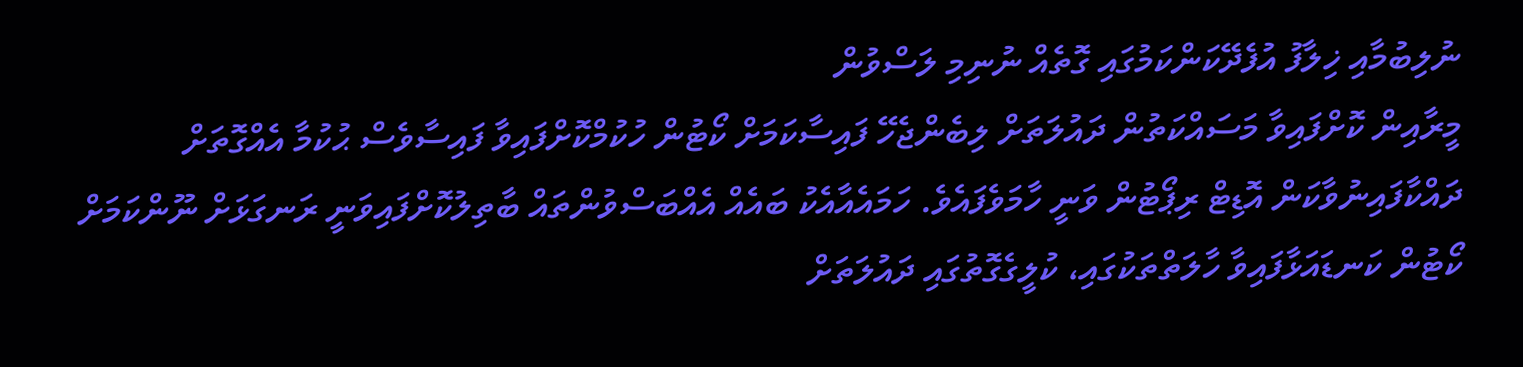ނުލިބުމާއި ޚިލާފު އުފެދޭކަންކަމުގައި ގޮތެއް ނުނިމި ލަސްވުން
މީރާއިން ކޮށްފައިވާ މަސައްކަތުން ދައުލަތަށް ލިބެންޖެހޭ ފައިސާކަމަށް ކޯޓުން ހުކުމްކޮށްފައިވާ ފައިސާވެސް ޙުކުމާ އެއްގޮތަށް ދައްކާފައިނުވާކަން އޮޑިޓް ރިޕޯޓުން ވަނީ ހާމަވެފައެވެ. ހަމައެއާއެކު ބައެއް އެއްބަސްވުންތައް ބާތިލުކޮށްފައިވަނީ ރަނގަޅަށް ނޫންކަމަށް ކޯޓުން ކަނޑައަޅާފައިވާ ހާލަތްތަކުގައި، ކުލީގެގޮތުގައި ދައުލަތަށް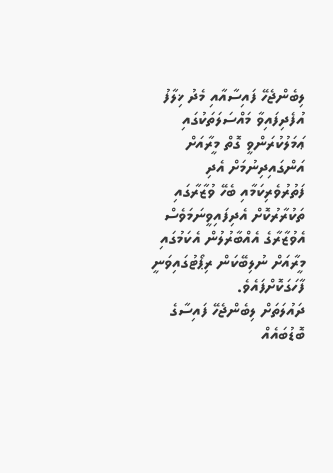ލިބެންޖެހޭ ފައިސާއާއި މެދު ޚިލާފު އުފެދިފައިވާ މައްސަލަތަކުގައި ޢަމަލުކުރަންވީ ގޮތް މީރާއަށް އަންގައިދިނުމަށް އެދި ފަތުރުވެރިކަމާއި ބެހޭ ވުޒާރާގައި ތަކުރާރުކޮށް އެދިފައިވީނަމަވެސް އެވުޒާރާގެ އެއްބާރުލުން އެކަމުގައި މީރާއަށް ނުލިބޭކަން ރިޕޯޓުގައިވަނީ ފާހަގަކޮށްފައެވެ.
ދައުލަތަށް ލިބެންޖެހޭ ފައިސާގެ ބޮޑުބައެއް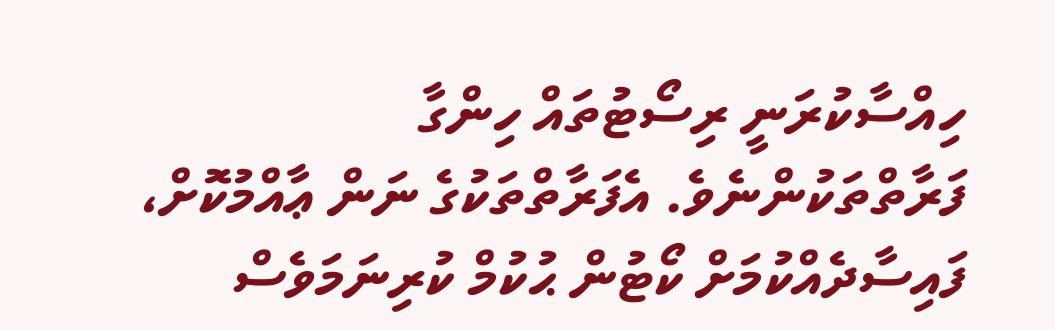ހިއްސާކުރަނީ ރިސޯޓުތައް ހިންގާ ފަރާތްތަކުންނެވެ. އެފަރާތްތަކުގެ ނަން ޢާއްމުކޮށް، ފައިސާދެއްކުމަށް ކޯޓުން ޙުކުމް ކުރިނަމަވެސް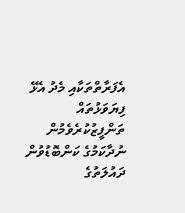އެފަރާތްތަކާއި މެދު އެޅޭ ފިޔަވަޅުތައް ތަންފީޒުކުރެވެމުން ނުދާކަމުގެ ކަންބޮޑުވުން ދައުލަތުގެ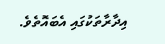އިދާރާތަކުގައި އެބައޮތެވެ.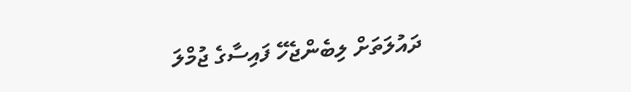ދައުލަތަށް ލިބެންޖެހޭ ފައިސާގެ ޖުމްލަ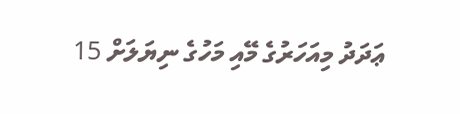ޢަދަދު މިއަހަރުގެ މޭއި މަހުގެ ނިޔަލަށް 15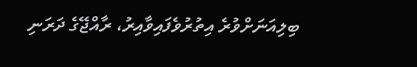ބިލިއަނަށްވުރެ އިތުރުވެފައިވާއިރު، ރާއްޖޭގެ ދަރަނި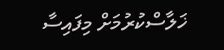ޚަލާސްކުރުމަށް މިފައިސާ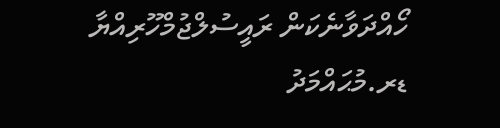ހޯއްދަވާނެކަން ރައީސުލްޖުމްހޫރިއްޔާ ޑރ.މުޙައްމަދު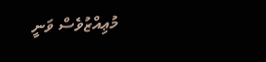މުޢިއްޒުވެސް ވަނީ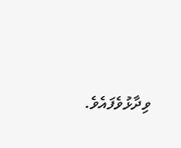ވިދާޅުވެފައެވެ.